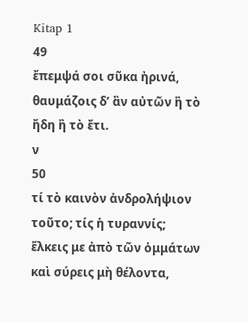Kitap 1
49
ἔπεμψά σοι σῦκα ἠρινά, θαυμάζοις δʼ ἂν αὐτῶν ἢ τὸ ἤδη ἢ τὸ ἔτι.
ν
50
τί τὸ καινὸν ἀνδρολήψιον τοῦτο; τίς ἡ τυραννίς; ἕλκεις με ἀπὸ τῶν ὀμμάτων καὶ σύρεις μὴ θέλοντα,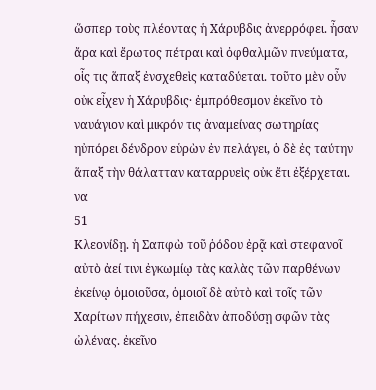ὥσπερ τοὺς πλέοντας ἡ Χάρυβδις ἀνερρόφει. ἦσαν ἄρα καὶ ἔρωτος πέτραι καὶ ὀφθαλμῶν πνεύματα, οἷς τις ἅπαξ ἐνσχεθεὶς καταδύεται. τοῦτο μὲν οὖν οὐκ εἶχεν ἡ Χάρυβδις· ἐμπρόθεσμον ἐκεῖνο τὸ ναυάγιον καὶ μικρόν τις ἀναμείνας σωτηρίας ηὐπόρει δένδρον εὑρὼν ἐν πελάγει, ὁ δὲ ἐς ταύτην ἅπαξ τὴν θάλατταν καταρρυεὶς οὐκ ἔτι ἐξέρχεται.
να
51
Κλεονίδῃ. ἡ Σαπφὼ τοῦ ῥόδου ἐρᾷ καὶ στεφανοῖ αὐτὸ ἀεί τινι ἐγκωμίῳ τὰς καλὰς τῶν παρθένων ἐκείνῳ ὁμοιοῦσα, ὁμοιοῖ δὲ αὐτὸ καὶ τοῖς τῶν Χαρίτων πήχεσιν, ἐπειδὰν ἀποδύσῃ σφῶν τὰς ὠλένας. ἐκεῖνο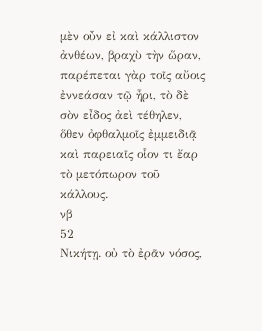μὲν οὖν εἰ καὶ κάλλιστον ἀνθέων, βραχὺ τὴν ὥραν, παρέπεται γὰρ τοῖς αὔοις ἐννεάσαν τῷ ἦρι, τὸ δὲ σὸν εἶδος ἀεὶ τέθηλεν, ὅθεν ὀφθαλμοῖς ἐμμειδιᾷ καὶ παρειαῖς οἷον τι ἔαρ τὸ μετόπωρον τοῦ κάλλους.
νβ
52
Νικήτῃ. οὐ τὸ ἐρᾶν νόσος,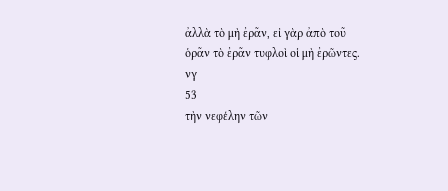ἀλλὰ τὸ μὴ ἐρᾶν, εἰ γὰρ ἀπὸ τοῦ ὁρᾶν τὸ ἐρᾶν τυφλοὶ οἱ μὴ ἐρῶντες.
νγ
53
τὴν νεφέλην τῶν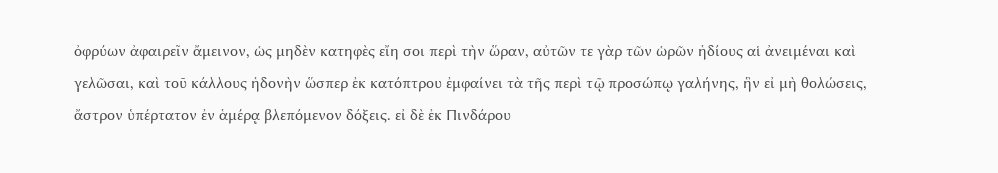ὀφρύων ἀφαιρεῖν ἄμεινον, ὡς μηδὲν κατηφὲς εἴη σοι περὶ τὴν ὥραν, αὐτῶν τε γὰρ τῶν ὡρῶν ἡδίους αἱ ἀνειμέναι καὶ γελῶσαι, καὶ τοῦ κάλλους ἡδονὴν ὥσπερ ἐκ κατόπτρου ἐμφαίνει τὰ τῆς περὶ τῷ προσώπῳ γαλήνης, ἣν εἰ μὴ θολώσεις, ἄστρον ὑπέρτατον ἐν ἁμέρᾳ βλεπόμενον δόξεις. εἰ δὲ ἐκ Πινδάρου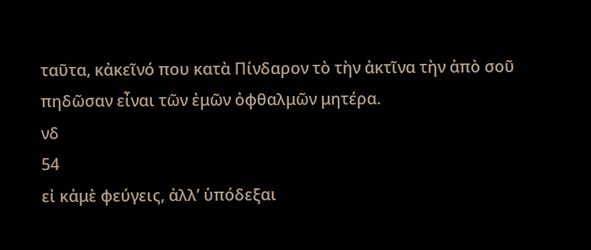ταῦτα, κἀκεῖνό που κατὰ Πίνδαρον τὸ τὴν ἀκτῖνα τὴν ἀπὸ σοῦ πηδῶσαν εἶναι τῶν ἐμῶν ὀφθαλμῶν μητέρα.
νδ
54
εἰ κἀμὲ φεύγεις, ἀλλʼ ὑπόδεξαι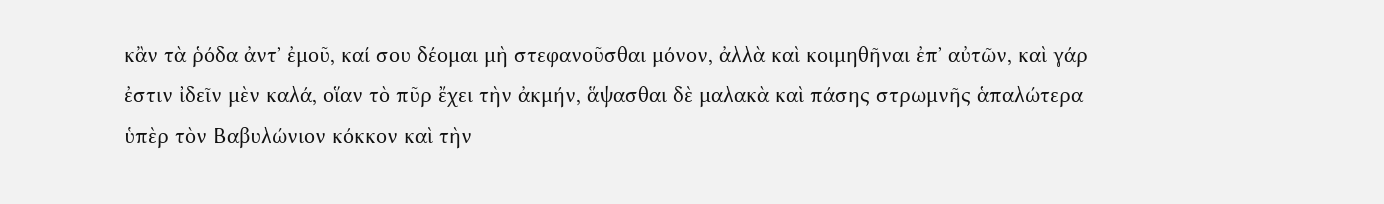κἂν τὰ ῥόδα ἀντʼ ἐμοῦ, καί σου δέομαι μὴ στεφανοῦσθαι μόνον, ἀλλὰ καὶ κοιμηθῆναι ἐπʼ αὐτῶν, καὶ γάρ ἐστιν ἰδεῖν μὲν καλά, οἵαν τὸ πῦρ ἔχει τὴν ἀκμήν, ἅψασθαι δὲ μαλακὰ καὶ πάσης στρωμνῆς ἁπαλώτερα ὑπὲρ τὸν Βαβυλώνιον κόκκον καὶ τὴν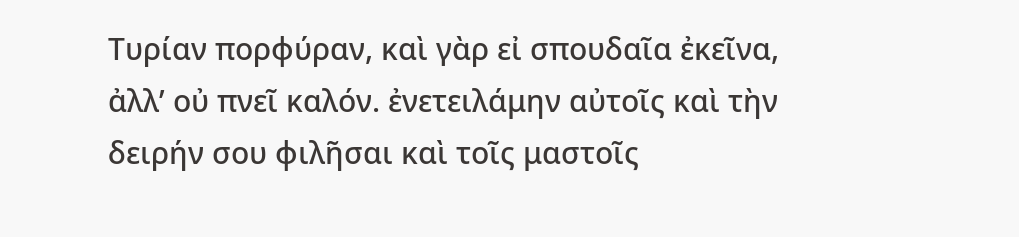Τυρίαν πορφύραν, καὶ γὰρ εἰ σπουδαῖα ἐκεῖνα, ἀλλʼ οὐ πνεῖ καλόν. ἐνετειλάμην αὐτοῖς καὶ τὴν δειρήν σου φιλῆσαι καὶ τοῖς μαστοῖς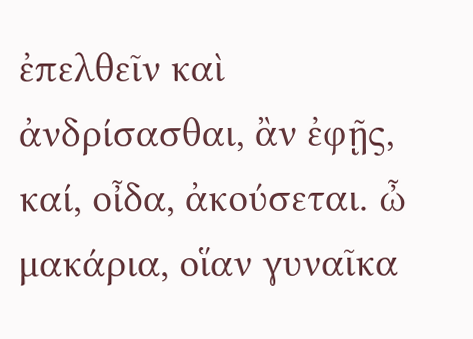ἐπελθεῖν καὶ ἀνδρίσασθαι, ἂν ἐφῇς, καί, οἶδα, ἀκούσεται. ὦ μακάρια, οἵαν γυναῖκα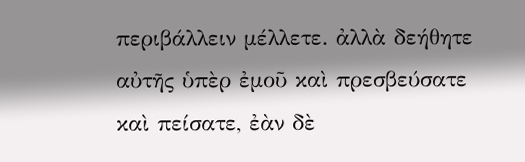περιβάλλειν μέλλετε. ἀλλὰ δεήθητε αὐτῆς ὑπὲρ ἐμοῦ καὶ πρεσβεύσατε καὶ πείσατε, ἐὰν δὲ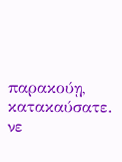παρακούῃ, κατακαύσατε.
νε